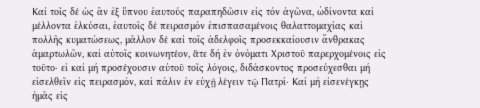Καί τοῖς δέ ὡς ἂν ἐξ ὕπνου ἑαυτούς παραπηδῶσιν εἰς τόν ἀγῶνα, ὠδίνοντα καί μέλλοντα ἑλκύσαι, ἑαυτοῖς δέ πειρασμόν ἐπισπασαμένοις θαλαττομαχίας καί πολλῆς κυματώσεως, μᾶλλον δέ καί τοῖς ἀδελφοῖς προσεκκαίουσιν ἄνθρακας ἁμαρτωλῶν, καί αὐτοῖς κοινωνητέον, ἅτε δή ἐν ὀνόματι Χριστοῦ παρερχομένοις εἰς τοῦτο· εἰ καί μή προσέχουσιν αὐτοῦ τοῖς λόγοις, διδάσκοντος προσεύχεσθαι μή εἰσελθεῖν εἰς πειρασμόν, καί πάλιν ἐν εὐχῇ λέγειν τῷ Πατρί· Καί μή εἰσενέγκῃς ἡμᾶς εἰς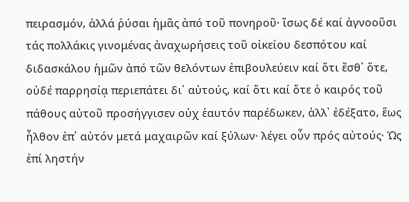πειρασμόν, ἀλλά ῥύσαι ἡμᾶς ἀπό τοῦ πονηροῦ· ἴσως δέ καί ἀγνοοῦσι τάς πολλάκις γινομένας ἀναχωρήσεις τοῦ οἰκείου δεσπότου καί διδασκάλου ἡμῶν ἀπό τῶν θελόντων ἐπιβουλεύειν καί ὅτι ἔσθ᾿ ὅτε, οὐδέ παρρησίᾳ περιεπάτει δι᾽ αὐτούς, καί ὅτι καί ὅτε ὁ καιρός τοῦ πάθους αὐτοῦ προσήγγισεν οὐχ ἑαυτόν παρέδωκεν, ἀλλ᾿ ἐδέξατο, ἕως ἦλθον ἐπ᾿ αὐτόν μετά μαχαιρῶν καί ξύλων· λέγει οὖν πρός αὐτούς· Ὡς ἐπί ληστήν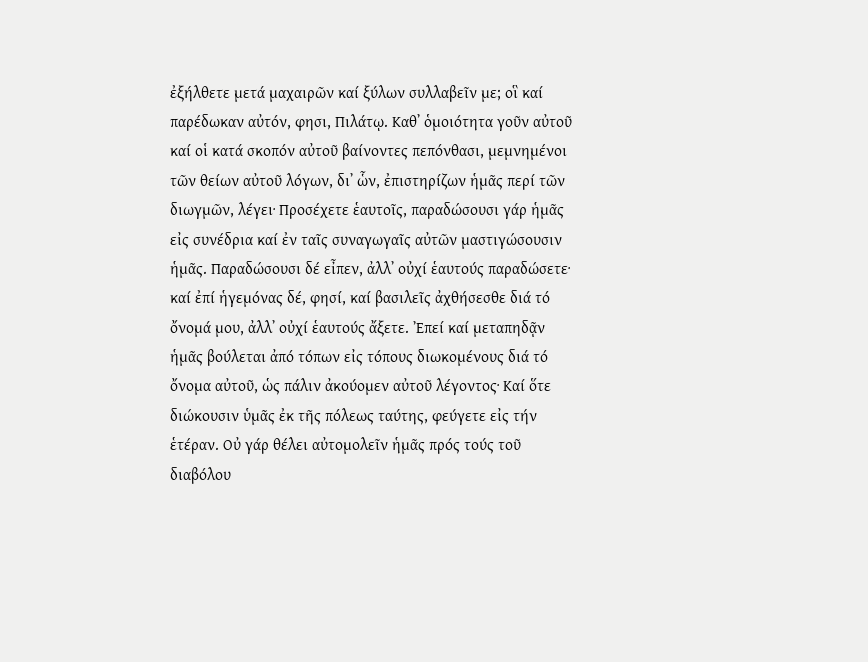ἐξήλθετε μετά μαχαιρῶν καί ξύλων συλλαβεῖν με; οἳ καί παρέδωκαν αὐτόν, φησι, Πιλάτῳ. Καθ᾿ ὁμοιότητα γοῦν αὐτοῦ καί οἱ κατά σκοπόν αὐτοῦ βαίνοντες πεπόνθασι, μεμνημένοι τῶν θείων αὐτοῦ λόγων, δι᾽ ὧν, ἐπιστηρίζων ἡμᾶς περί τῶν διωγμῶν, λέγει· Προσέχετε ἑαυτοῖς, παραδώσουσι γάρ ἡμᾶς εἰς συνέδρια καί ἐν ταῖς συναγωγαῖς αὐτῶν μαστιγώσουσιν ἡμᾶς. Παραδώσουσι δέ εἶπεν, ἀλλ᾿ οὐχί ἑαυτούς παραδώσετε· καί ἐπί ἡγεμόνας δέ, φησί, καί βασιλεῖς ἀχθήσεσθε διά τό ὄνομά μου, ἀλλ᾿ οὐχί ἑαυτούς ἄξετε. Ἐπεί καί μεταπηδᾷν ἡμᾶς βούλεται ἀπό τόπων εἰς τόπους διωκομένους διά τό ὄνομα αὐτοῦ, ὡς πάλιν ἀκούομεν αὐτοῦ λέγοντος· Καί ὅτε διώκουσιν ὑμᾶς ἐκ τῆς πόλεως ταύτης, φεύγετε εἰς τήν ἑτέραν. Οὐ γάρ θέλει αὐτομολεῖν ἡμᾶς πρός τούς τοῦ διαβόλου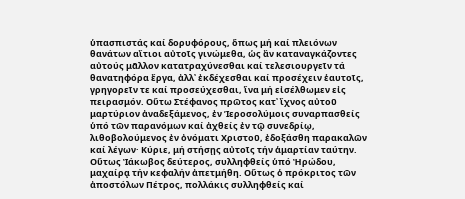ὑπασπιστάς καί δορυφόρους, ὅπως μή καί πλειόνων θανάτων αἴτιοι αὐτοῖς γινώμεθα, ὡς ἂν καταναγκάζοντες αὐτούς μᾶλλον κατατραχύνεσθαι καί τελεσιουργεῖν τά θανατηφόρα ἔργα, ἀλλ᾿ ἐκδέχεσθαι καί προσέχειν ἑαυτοῖς, γρηγορεῖν τε καί προσεύχεσθαι, ἵνα μή εἰσέλθωμεν εἰς πειρασμόν. Οὕτω Στέφανος πρῶτος κατ᾿ ἴχνος αὐτοῦ μαρτύριον ἀναδεξάμενος, ἐν Ἱεροσολύμοις συναρπασθείς ὑπό τῶν παρανόμων καί ἀχθείς ἐν τῷ συνεδρίῳ, λιθοβολούμενος ἐν ὀνόματι Χριστοῦ, ἐδοξάσθη παρακαλῶν καί λέγων· Κύριε, μή στήσῃς αὐτοῖς τήν ἁμαρτίαν ταύτην. Οὕτως Ἰάκωβος δεύτερος, συλληφθείς ὑπό Ἠρώδου, μαχαίρᾳ τήν κεφαλήν ἀπετμήθη. Οὕτως ὁ πρόκριτος τῶν ἀποστόλων Πέτρος, πολλάκις συλληφθείς καί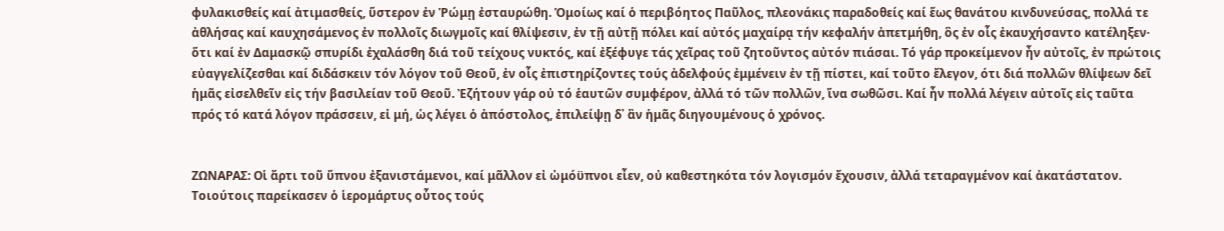φυλακισθείς καί ἀτιμασθείς, ὕστερον ἐν Ῥώμῃ ἐσταυρώθη. Ὁμοίως καί ὁ περιβόητος Παῦλος, πλεονάκις παραδοθείς καί ἕως θανάτου κινδυνεύσας, πολλά τε ἀθλήσας καί καυχησάμενος ἐν πολλοῖς διωγμοῖς καί θλίψεσιν, ἐν τῇ αὐτῇ πόλει καί αὐτός μαχαίρᾳ τήν κεφαλήν ἀπετμήθη, ὃς ἐν οἷς ἐκαυχήσαντο κατέληξεν· ὅτι καί ἐν Δαμασκῷ σπυρίδι ἐχαλάσθη διά τοῦ τείχους νυκτός, καί ἐξέφυγε τάς χεῖρας τοῦ ζητοῦντος αὐτόν πιάσαι. Τό γάρ προκείμενον ἦν αὐτοῖς, ἐν πρώτοις εὐαγγελίζεσθαι καί διδάσκειν τόν λόγον τοῦ Θεοῦ, ἐν οἷς ἐπιστηρίζοντες τούς ἀδελφούς ἐμμένειν ἐν τῇ πίστει, καί τοῦτο ἔλεγον, ότι διά πολλῶν θλίψεων δεῖ ἡμᾶς εἰσελθεῖν εἰς τήν βασιλείαν τοῦ Θεοῦ. Ἐζήτουν γάρ οὐ τό ἑαυτῶν συμφέρον, ἀλλά τό τῶν πολλῶν, ἵνα σωθῶσι. Καί ἦν πολλά λέγειν αὐτοῖς εἰς ταῦτα πρός τό κατά λόγον πράσσειν, εἰ μή, ὡς λέγει ὁ ἀπόστολος, ἐπιλείψῃ δ᾿ ἂν ἡμᾶς διηγουμένους ὁ χρόνος.


ΖΩΝΑΡΑΣ: Οἱ ἄρτι τοῦ ὕπνου ἐξανιστάμενοι, καί μᾶλλον εἰ ὠμόϋπνοι εἶεν, οὐ καθεστηκότα τόν λογισμόν ἔχουσιν, ἀλλά τεταραγμένον καί ἀκατάστατον. Τοιούτοις παρείκασεν ὁ ἱερομάρτυς οὗτος τούς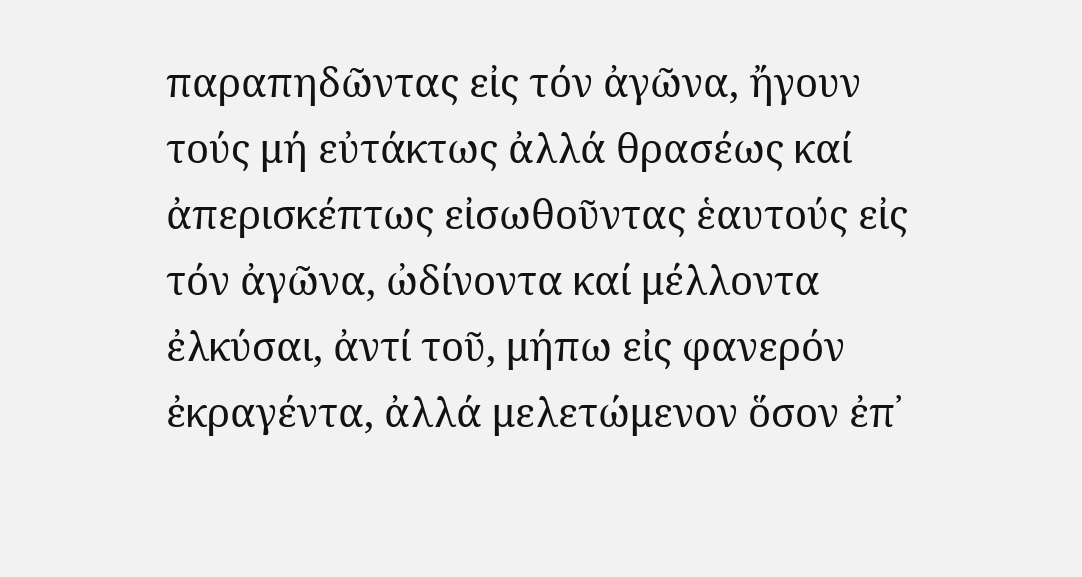παραπηδῶντας εἰς τόν ἀγῶνα, ἤγουν τούς μή εὐτάκτως ἀλλά θρασέως καί ἀπερισκέπτως εἰσωθοῦντας ἑαυτούς εἰς τόν ἀγῶνα, ὠδίνοντα καί μέλλοντα ἐλκύσαι, ἀντί τοῦ, μήπω εἰς φανερόν ἐκραγέντα, ἀλλά μελετώμενον ὅσον ἐπ᾽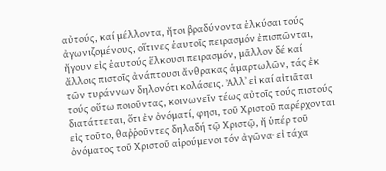αὐτούς, καί μέλλοντα, ἤτοι βραδύνοντα ἑλκύσαι τούς ἀγωνιζομένους, οἵτινες ἑαυτοῖς πειρασμόν ἐπισπῶνται, ἤγουν εἰς ἑαυτούς ἕλκουσι πειρασμόν, μᾶλλον δέ καί ἄλλοις πιστοῖς ἀνάπτουσι ἄνθρακας ἁμαρτωλῶν, τάς ἐκ τῶν τυράννων δηλονότι κολάσεις. Ἀλλ᾽ εἰ καί αἰτιᾶται τούς οὕτω ποιοῦντας, κοινωνεῖν τέως αὐτοῖς τούς πιστούς διατάττεται, ὅτι ἐν ὀνόματί, φησι, τοῦ Χριστοῦ παρέρχονται εἰς τοῦτο, θαῤῥοῦντες δηλαδή τῷ Χριστῷ, ἤ ὑπέρ τοῦ ὀνόματος τοῦ Χριστοῦ αἱρούμενοι τόν ἀγῶνα∙ εἰ τάχα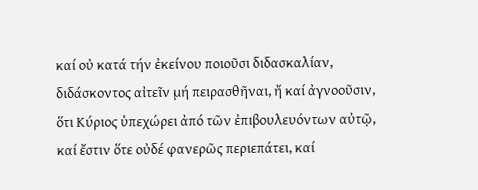καί οὐ κατά τήν ἐκείνου ποιοῦσι διδασκαλίαν, διδάσκοντος αἰτεῖν μή πειρασθῆναι, ἤ καί ἀγνοοῦσιν, ὅτι Κύριος ὑπεχώρει ἀπό τῶν ἐπιβουλευόντων αὐτῷ, καί ἔστιν ὅτε οὐδέ φανερῶς περιεπάτει, καί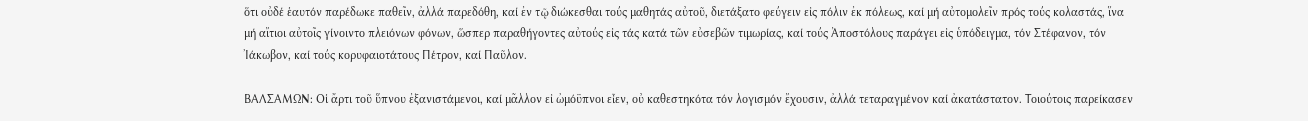ὅτι οὐδέ ἑαυτόν παρέδωκε παθεῖν, ἀλλά παρεδόθη, καί ἐν τῷ διώκεσθαι τούς μαθητάς αὐτοῦ, διετάξατο φεύγειν εἰς πόλιν ἐκ πόλεως, καί μή αὐτομολεῖν πρός τούς κολαστάς, ἵνα μή αἴτιοι αὐτοῖς γίνοιντο πλειόνων φόνων, ὥσπερ παραθήγοντες αὐτούς εἰς τάς κατά τῶν εὐσεβῶν τιμωρίας, καί τούς Ἀποστόλους παράγει εἰς ὑπόδειγμα, τόν Στέφανον, τόν Ἰάκωβον, καί τούς κορυφαιοτάτους Πέτρον, καί Παῦλον.

ΒΑΛΣΑΜΩΝ: Οἱ ἄρτι τοῦ ὕπνου ἐξανιστάμενοι, καί μᾶλλον εἰ ὠμόϋπνοι εἶεν, οὐ καθεστηκότα τόν λογισμόν ἔχουσιν, ἀλλά τεταραγμένον καί ἀκατάστατον. Τοιούτοις παρείκασεν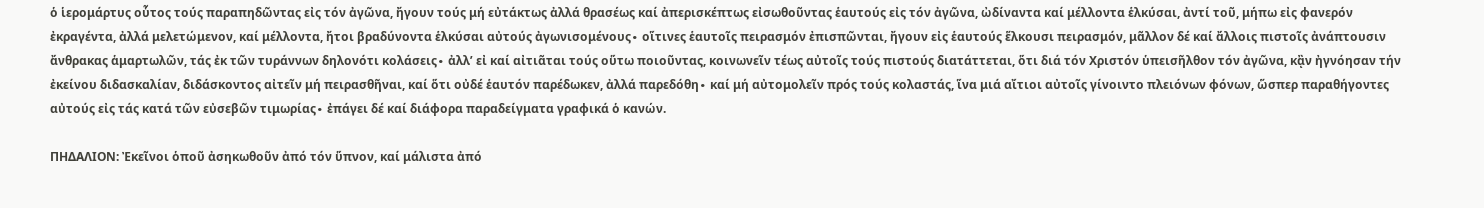ὁ ἱερομάρτυς οὗτος τούς παραπηδῶντας εἰς τόν ἀγῶνα, ἤγουν τούς μή εὐτάκτως ἀλλά θρασέως καί ἀπερισκέπτως εἰσωθοῦντας ἑαυτούς εἰς τόν ἀγῶνα, ὠδίναντα καί μέλλοντα ἑλκύσαι, ἀντί τοῦ, μήπω εἰς φανερόν ἐκραγέντα, ἀλλά μελετώμενον, καί μέλλοντα, ἤτοι βραδύνοντα ἑλκύσαι αὐτούς ἀγωνισομένους∙ οἵτινες ἑαυτοῖς πειρασμόν ἐπισπῶνται, ἤγουν εἰς ἑαυτούς ἕλκουσι πειρασμόν, μᾶλλον δέ καί ἄλλοις πιστοῖς ἀνάπτουσιν ἄνθρακας ἁμαρτωλῶν, τάς ἐκ τῶν τυράννων δηλονότι κολάσεις∙ ἀλλ’ εἰ καί αἰτιᾶται τούς οὕτω ποιοῦντας, κοινωνεῖν τέως αὐτοῖς τούς πιστούς διατάττεται, ὅτι διά τόν Χριστόν ὑπεισῆλθον τόν ἀγῶνα, κᾂν ἠγνόησαν τήν ἐκείνου διδασκαλίαν, διδάσκοντος αἰτεῖν μή πειρασθῆναι, καί ὅτι οὐδέ ἑαυτόν παρέδωκεν, ἀλλά παρεδόθη∙ καί μή αὐτομολεῖν πρός τούς κολαστάς, ἵνα μιά αἴτιοι αὐτοῖς γίνοιντο πλειόνων φόνων, ὥσπερ παραθήγοντες αὐτούς εἰς τάς κατά τῶν εὐσεβῶν τιμωρίας∙ ἐπάγει δέ καί διάφορα παραδείγματα γραφικά ὁ κανών.

ΠΗΔΑΛΙΟΝ: Ἐκεῖνοι ὁποῦ ἀσηκωθοῦν ἀπό τόν ὕπνον, καί μάλιστα ἀπό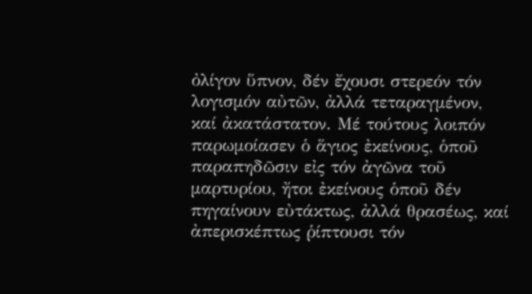ὀλίγον ὕπνον, δέν ἔχουσι στερεόν τόν λογισμόν αὐτῶν, ἀλλά τεταραγμένον, καί ἀκατάστατον. Μέ τούτους λοιπόν παρωμοίασεν ὁ ἅγιος ἐκείνους, ὁποῦ παραπηδῶσιν εἰς τόν ἀγῶνα τοῦ μαρτυρίου, ἤτοι ἐκείνους ὁποῦ δέν πηγαίνουν εὐτάκτως, ἀλλά θρασέως, καί ἀπερισκέπτως ῥίπτουσι τόν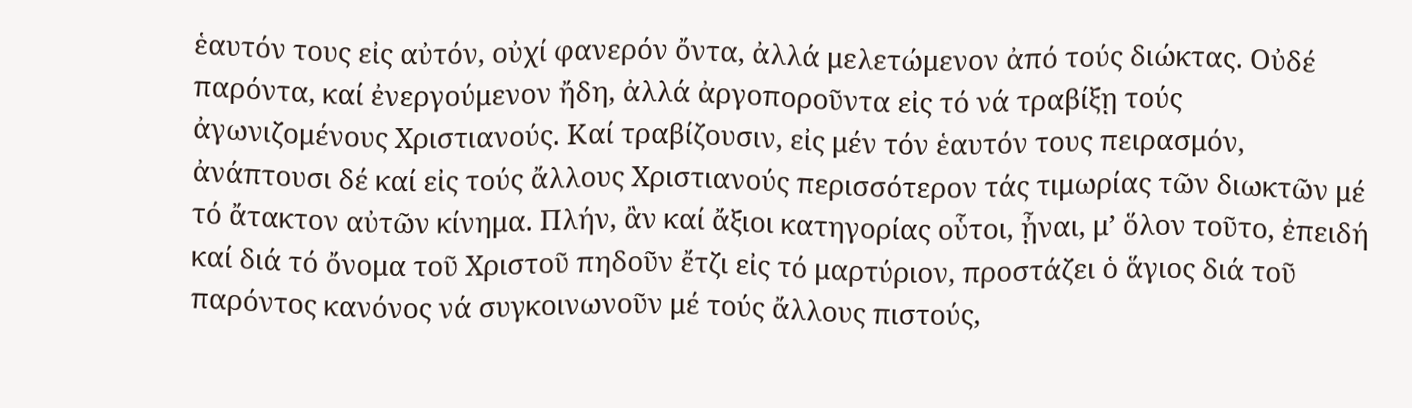ἑαυτόν τους εἰς αὐτόν, οὐχί φανερόν ὄντα, ἀλλά μελετώμενον ἀπό τούς διώκτας. Οὐδέ παρόντα, καί ἐνεργούμενον ἤδη, ἀλλά ἀργοποροῦντα εἰς τό νά τραβίξῃ τούς ἀγωνιζομένους Χριστιανούς. Καί τραβίζουσιν, εἰς μέν τόν ἑαυτόν τους πειρασμόν, ἀνάπτουσι δέ καί εἰς τούς ἄλλους Χριστιανούς περισσότερον τάς τιμωρίας τῶν διωκτῶν μέ τό ἄτακτον αὐτῶν κίνημα. Πλήν, ἂν καί ἄξιοι κατηγορίας οὗτοι, ᾖναι, μ’ ὅλον τοῦτο, ἐπειδή καί διά τό ὄνομα τοῦ Χριστοῦ πηδοῦν ἔτζι εἰς τό μαρτύριον, προστάζει ὁ ἅγιος διά τοῦ παρόντος κανόνος νά συγκοινωνοῦν μέ τούς ἄλλους πιστούς,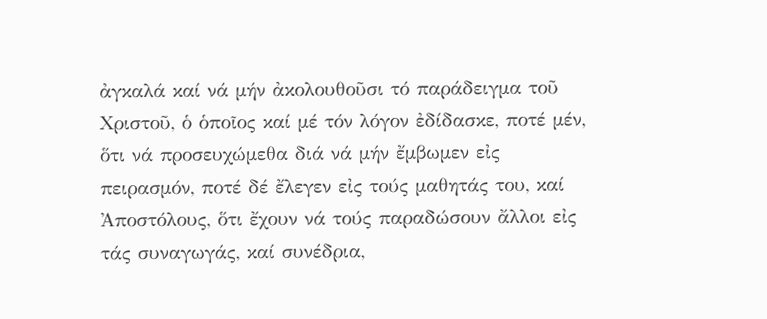ἀγκαλά καί νά μήν ἀκολουθοῦσι τό παράδειγμα τοῦ Χριστοῦ, ὁ ὁποῖος καί μέ τόν λόγον ἐδίδασκε, ποτέ μέν, ὅτι νά προσευχώμεθα διά νά μήν ἔμβωμεν εἰς πειρασμόν, ποτέ δέ ἔλεγεν εἰς τούς μαθητάς του, καί Ἀποστόλους, ὅτι ἔχουν νά τούς παραδώσουν ἄλλοι εἰς τάς συναγωγάς, καί συνέδρια,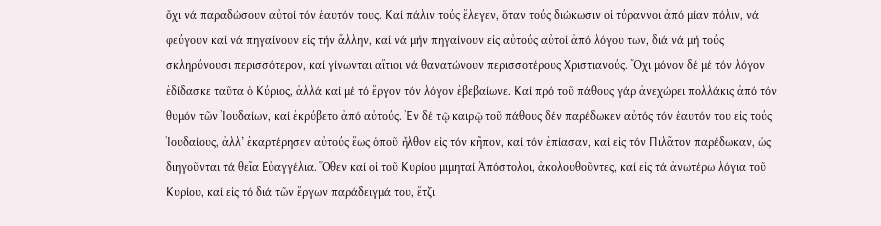ὄχι νά παραδώσουν αὐτοί τόν ἑαυτόν τους. Καί πάλιν τούς ἔλεγεν, ὅταν τούς διώκωσιν οἱ τύραννοι ἀπό μίαν πόλιν, νά φεύγουν καί νά πηγαίνουν εἰς τήν ἄλλην, καί νά μήν πηγαίνουν εἰς αὐτούς αὐτοί ἀπό λόγου των, διά νά μή τούς σκληρύνουσι περισσότερον, καί γίνωνται αἴτιοι νά θανατώνουν περισσοτέρους Χριστιανούς. Ὄχι μόνον δέ μέ τόν λόγον ἐδίδασκε ταῦτα ὁ Κύριος, ἀλλά καί μέ τό ἔργον τόν λόγον ἐβεβαίωνε. Καί πρό τοῦ πάθους γάρ ἀνεχώρει πολλάκις ἀπό τόν θυμόν τῶν Ἰουδαίων, καί ἐκρύβετο ἀπό αὐτούς. Ἐν δέ τῷ καιρῷ τοῦ πάθους δέν παρέδωκεν αὐτός τόν ἑαυτόν του εἰς τούς Ἰουδαίους, ἀλλ’ ἐκαρτέρησεν αὐτούς ἕως ὁποῦ ἦλθον εἰς τόν κῆπον, καί τόν ἐπίασαν, καί εἰς τόν Πιλᾶτον παρέδωκαν, ὡς διηγοῦνται τά θεῖα Εὐαγγέλια. Ὅθεν καί οἱ τοῦ Κυρίου μιμηταί Ἀπόστολοι, ἀκολουθοῦντες, καί εἰς τά ἀνωτέρω λόγια τοῦ Κυρίου, καί εἰς τό διά τῶν ἔργων παράδειγμά του, ἔτζι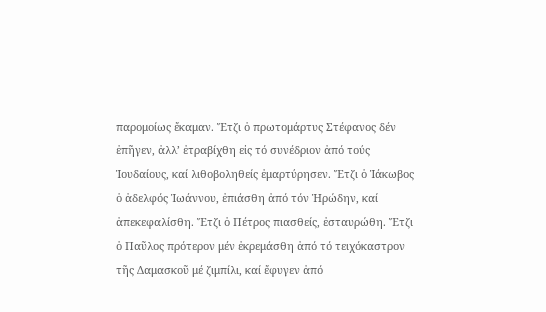παρομοίως ἔκαμαν. Ἔτζι ὁ πρωτομάρτυς Στέφανος δέν ἐπῆγεν, ἀλλ’ ἐτραβίχθη εἰς τό συνέδριον ἀπό τούς Ἰουδαίους, καί λιθοβοληθείς ἐμαρτύρησεν. Ἔτζι ὁ Ἰάκωβος ὁ ἀδελφός Ἰωάννου, ἐπιάσθη ἀπό τόν Ἡρώδην, καί ἀπεκεφαλίσθη. Ἔτζι ὁ Πέτρος πιασθείς, ἐσταυρώθη. Ἔτζι ὁ Παῦλος πρότερον μέν ἐκρεμάσθη ἀπό τό τειχόκαστρον τῆς Δαμασκοῦ μέ ζιμπίλι, καί ἔφυγεν ἀπό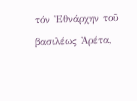τόν Ἐθνάρχην τοῦ βασιλέως Ἀρέτα,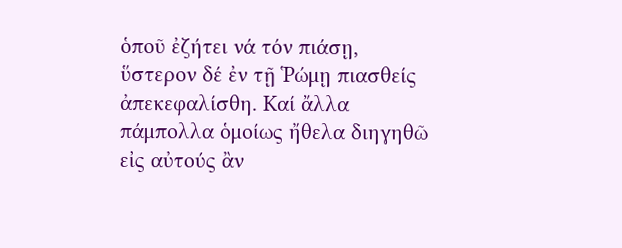ὁποῦ ἐζήτει νά τόν πιάσῃ, ὕστερον δέ ἐν τῇ Ῥώμῃ πιασθείς ἀπεκεφαλίσθη. Καί ἄλλα πάμπολλα ὁμοίως ἤθελα διηγηθῶ εἰς αὐτούς ἂν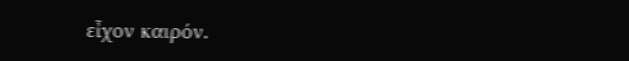εἶχον καιρόν.